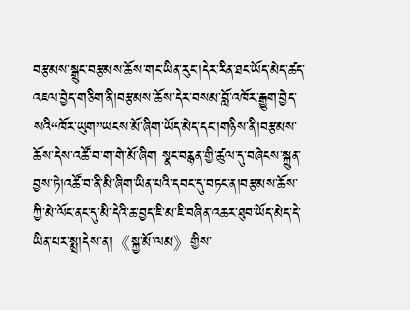བརྩམས་སྒྲུང་བརྩམས་ཆོས་གང་ཡིན་རུང་།དེར་རིན་ཐང་ཡོད་མེད་ཚད་འཇལ་བྱེད་གཅིག་ནི།བརྩམས་ཆོས་དེར་བསམ་བློ་འཁོར་རྒྱུག་བྱེད་སའི“ཁོར་ཡུག”ཡངས་མོ་ཞིག་ཡོད་མེད་དང་།གཉིས་ནི།བརྩམས་ཆོས་དེས་འཚོ་བ་ག་གེ་མོ་ཞིག སྣང་བརྙན་གྱི་ཚུལ་དུ་བཞེངས་སྐྲུན་བྱས་ཏེ།འཚོ་བ་ནི་མི་ཞིག་ཡིན་པའི་དབང་དུ་བཏང་ན།བརྩམས་ཆོས་ཀྱི་མེ་ལོང་ནང་དུ་མི་དེའི་ཆ་བྱད་ཇི་མ་ཇི་བཞིན་འཆར་ཐུབ་ཡོད་མེད་དེ་ཡིན་པར་སྨྲ།དེས་ན།《སྐྱ་མོ་ལམ》གྱིས་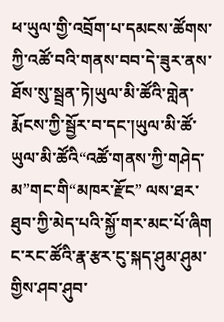ཕ་ཡུལ་གྱི་འབྲོག་པ་དམངས་ཚོགས་ཀྱི་འཚོ་བའི་གནས་བབ་དེ་ཟུར་ནས་ཐོས་སུ་སྦྲན་ཏེ།ཡུལ་མི་ཚོའི་གླེན་རྨོངས་ཀྱི་སྦྱོར་བ་དང་།ཡུལ་མི་ཚོ་ཡུལ་མི་ཚོའི“འཚོ་གནས་ཀྱི་གཤེད་མ”གང་གི“མཁར་རྫོང” ལས་ཐར་ཐུབ་ཀྱི་མེད་པའི་སྐྱོ་གར་མང་པོ་ཞིག ང་རང་ཚོའི་རྣ་རྩར་ངུ་སྐད་ཤུམ་ཤུམ་གྱིས་ཤབ་ཤུབ་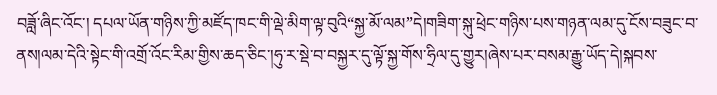བཟློ་ཞིང་འོང་། དཔལ་ཡོན་གཉིས་ཀྱི་མཛོད་ཁང་གི་ལྡེ་མིག་ལྟ་བུའི“སྐྱ་མོ་ལམ”དེ།གཟིག་སྐུ་ཕྲེང་གཉིས་པས་གཉན་ལམ་དུ་ངོས་བཟུང་བ་ནས།ལམ་དེའི་སྟེང་གི་འགྲོ་འོང་རིམ་གྱིས་ཆད་ཅིང་།ཧུ་ར་སྡེ་བ་བསྐྱར་དུ་ལྟོ་སྐྱ་གོས་ཧྲིལ་དུ་གྱུར།ཞེས་པར་བསམ་རྒྱུ་ཡོད་དེ།སྐབས་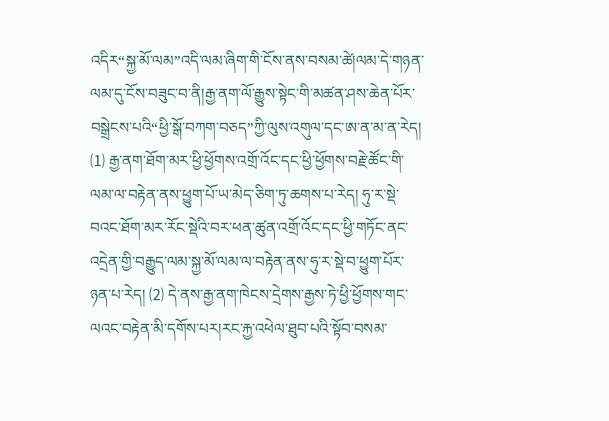འདིར“སྐྱ་མོ་ལམ”འདི་ལམ་ཞིག་གི་ངོས་ནས་བསམ་ཚེ།ལམ་དེ་གཉན་ལམ་དུ་ངོས་བཟུང་བ་ནི།རྒྱ་ནག་ལོ་རྒྱུས་སྟེང་གི་མཚན་ཤས་ཆེན་པོར་བསྒྲེངས་པའི“ཕྱི་སྒོ་བཀག་བཅད”ཀྱི་ལུས་འགུལ་དང་ཨ་ན་མ་ན་རེད། ⑴ རྒྱ་ནག་ཐོག་མར་ཕྱི་ཕྱོགས་འགྲོ་འོང་དང་ཕྱི་ཕྱོགས་བརྗེ་ཚོང་གི་ལམ་ལ་བརྟེན་ནས་ཕྱུག་པོ་ཡ་མེད་ཅིག་ཏུ་ཆགས་པ་རེད། ཧུ་ར་སྡེ་བའང་ཐོག་མར་རོང་སྡེའི་བར་ཕན་ཚུན་འགྲོ་འོང་དང་ཕྱི་གཏོང་ནང་འདྲེན་གྱི་བརྒྱུད་ལམ་སྐྱ་མོ་ལམ་ལ་བརྟེན་ནས་ཧུ་ར་སྡེ་བ་ཕྱུག་པོར་ཉན་པ་རེད། ⑵ དེ་ནས་རྒྱ་ནག་ཁེངས་དྲེགས་རྒྱས་ཏེ་ཕྱི་ཕྱོགས་གང་ལའང་བརྟེན་མི་དགོས་པར།རང་རྐྱ་འཕེལ་ཐུབ་པའི་སྟོབ་བསམ་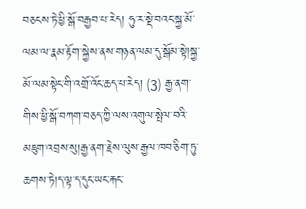བཅངས་ཏེ་ཕྱི་སྒོ་བརྒྱབ་པ་རེད། ཧུ་ར་སྡེ་བའང་སྐྱ་མོ་ལམ་ལ་རྣམ་རྟོག་སྐྱེས་ནས་གཉན་ལམ་དུ་སྒོམ་སྟེ།སྐྱ་མོ་ལམ་སྟེང་གི་འགྲོ་འོང་ཆད་པ་རེད། ⑶ རྒྱ་ནག་གིས་ཕྱི་སྒོ་བཀག་བཅད་ཀྱི་ལས་འགུལ་སྤེལ་བའི་མཇུག་འབྲས་སུ།རྒྱ་ནག་རྗེས་ལུས་རྒྱལ་ཁབ་ཅིག་ཏུ་ཆགས་ཏེ།ད་ལྟ་ད་དུང་ཡང་རྐང་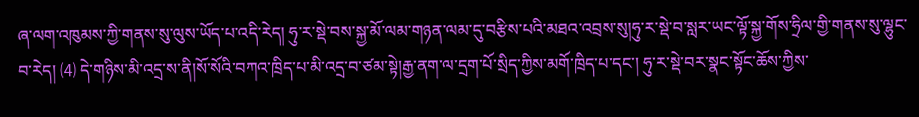ཞ་ལག་འཁུམས་ཀྱི་གནས་སུ་ལུས་ཡོད་པ་འདི་རེད། ཧུ་ར་སྡེ་བས་སྐྱ་མོ་ལམ་གཉན་ལམ་དུ་བརྩིས་པའི་མཐའ་འབྲས་སུ།ཧུ་ར་སྡེ་བ་སླར་ཡང་ལྟོ་སྐྱ་གོས་ཧྲིལ་གྱི་གནས་སུ་ལྷུང་བ་རེད། ⑷ དེ་གཉིས་མི་འདྲ་ས་ནི།སོ་སོའི་བཀའ་ཁྲིད་པ་མི་འདྲ་བ་ཙམ་སྟེ།རྒྱ་ནག་ལ་དྲག་པོ་སྲིད་ཀྱིས་མགོ་ཁྲིད་པ་དང་། ཧུ་ར་སྡེ་བར་སྣང་སྟོང་ཆོས་ཀྱིས་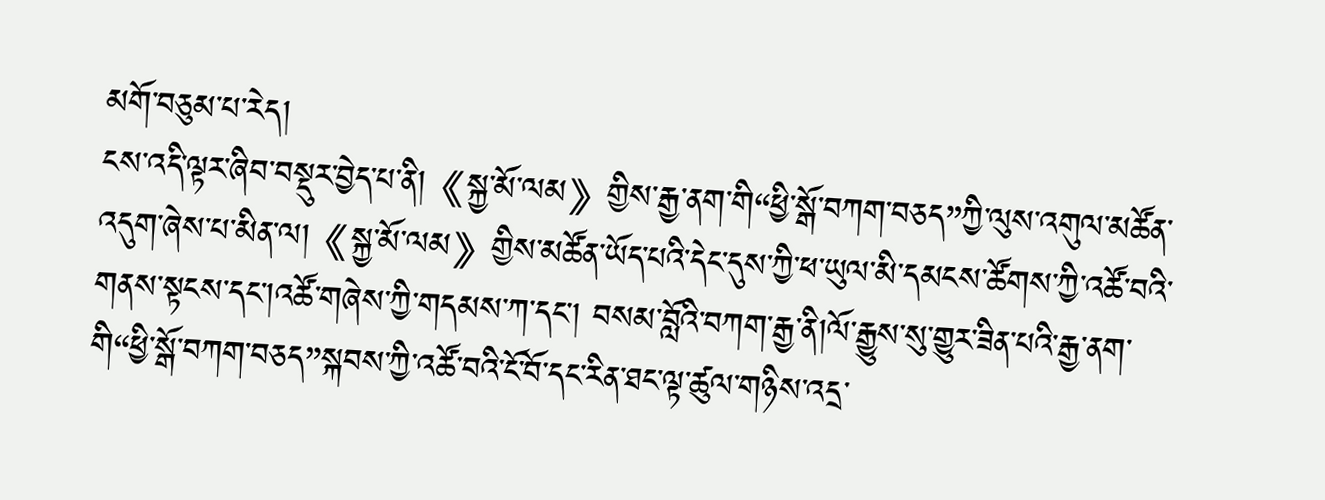མགོ་བཅུམ་པ་རེད།
ངས་འདི་ལྟར་ཞིབ་བསྡུར་བྱེད་པ་ནི།《སྐྱ་མོ་ལམ》གྱིས་རྒྱ་ནག་གི“ཕྱི་སྒོ་བཀག་བཅད”ཀྱི་ལུས་འགུལ་མཚོན་འདུག་ཞེས་པ་མིན་ལ།《སྐྱ་མོ་ལམ》གྱིས་མཚོན་ཡོད་པའི་དེང་དུས་ཀྱི་ཕ་ཡུལ་མི་དམངས་ཚོགས་ཀྱི་འཚོ་བའི་གནས་སྟངས་དང་།འཚོ་གཞེས་ཀྱི་གདམས་ཀ་དང་། བསམ་བློའི་བཀག་རྒྱ་ནི།ལོ་རྒྱུས་སུ་གྱུར་ཟིན་པའི་རྒྱ་ནག་གི“ཕྱི་སྒོ་བཀག་བཅད”སྐབས་ཀྱི་འཚོ་བའི་ངོ་བོ་དང་རིན་ཐང་ལྟ་ཚུལ་གཉིས་འདྲ་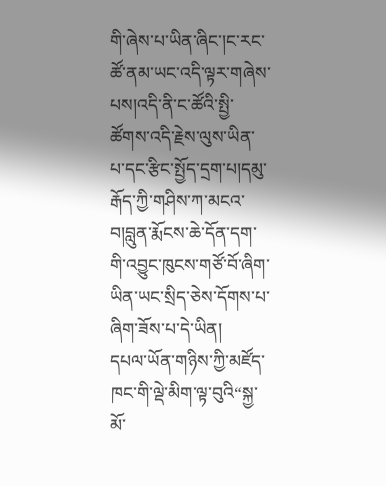གི་ཞེས་པ་ཡིན་ཞིང་།ང་རང་ཚོ་ནམ་ཡང་འདི་ལྟར་གཞེས་པས།འདི་ནི་ང་ཚོའི་སྤྱི་ཚོགས་འདི་རྗེས་ལུས་ཡིན་པ་དང་རྩིང་སྤྱོད་དྲག་པ།དམུ་རྒོད་ཀྱི་གཤིས་ཀ་མངའ་བ།བླུན་རྨོངས་ཆེ་དོན་དག་གི་འབྱུང་ཁུངས་གཙོ་བོ་ཞིག་ཡིན་ཡང་སྲིད་ཅེས་དོགས་པ་ཞིག་ཟོས་པ་དེ་ཡིན།
དཔལ་ཡོན་གཉིས་ཀྱི་མཛོད་ཁང་གི་ལྡེ་མིག་ལྟ་བུའི“སྐྱ་མོ་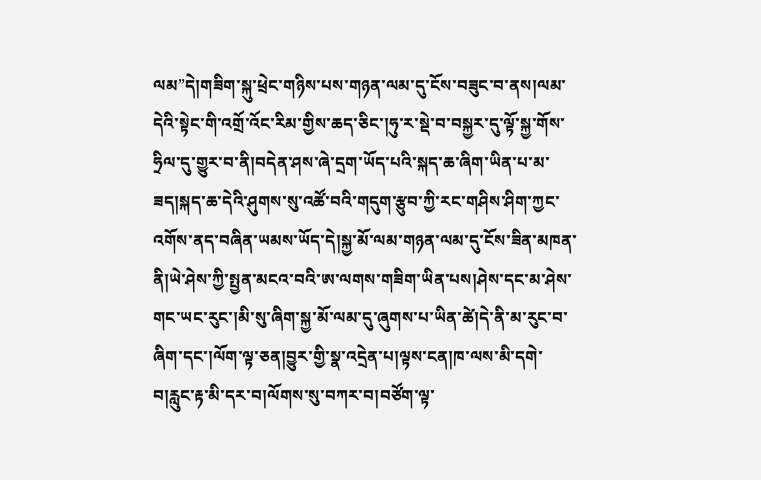ལམ”དེ།གཟིག་སྐུ་ཕྲེང་གཉིས་པས་གཉན་ལམ་དུ་ངོས་བཟུང་བ་ནས།ལམ་དེའི་སྟེང་གི་འགྲོ་འོང་རིམ་གྱིས་ཆད་ཅིང་།ཧུ་ར་སྡེ་བ་བསྐྱར་དུ་ལྟོ་སྐྱ་གོས་ཧྲིལ་དུ་གྱུར་བ་ནི།བདེན་ཤས་ཞེ་དྲག་ཡོད་པའི་སྐད་ཆ་ཞིག་ཡིན་པ་མ་ཟད།སྐད་ཆ་དེའི་ཤུགས་སུ་འཚོ་བའི་གདུག་རྩུབ་ཀྱི་རང་གཤིས་ཤིག་ཀྱང་འགོས་ནད་བཞིན་ཡམས་ཡོད་དེ།སྐྱ་མོ་ལམ་གཉན་ལམ་དུ་ངོས་ཟིན་མཁན་ནི།ཡེ་ཤེས་ཀྱི་སྤྱན་མངའ་བའི་ཨ་ལགས་གཟིག་ཡིན་པས།ཤེས་དང་མ་ཤེས་གང་ཡང་རུང་།མི་སུ་ཞིག་སྐྱ་མོ་ལམ་དུ་ཞུགས་པ་ཡིན་ཚེ།དེ་ནི་མ་རུང་བ་ཞིག་དང་།ལོག་ལྟ་ཅན།བྱུར་གྱི་སྣ་འདྲེན་པ།ལྟས་ངན།ཁ་ལས་མི་དགེ་བ།རླུང་རྟ་མི་དར་བ།ལོགས་སུ་བཀར་བ།བཙོག་ལྟ་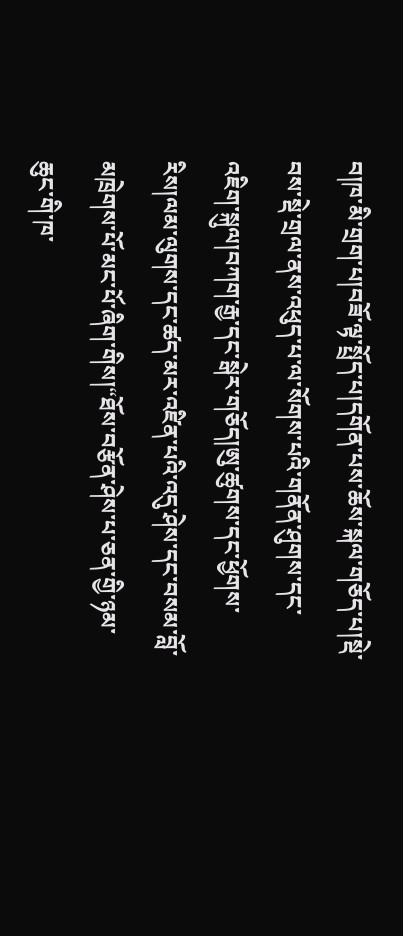བ།ཁ་མི་གྲག་པ།བཟོ་ལྟ་སྤྲོད་པ།དགོན་པས་ཆོས་སྐལ་གཅོད་པ།སྡེ་བས་སྡེ་གྲལ་ནས་འཕུད་པ་ལ་སོགས་པའི་གནོན་ཤུགས་དང་འཇིག་སྐུལ།བཀག་རྒྱ་དང་སྒེར་གཅོད།ཨུ་ཚུགས་དང་ཕྱོགས་རིས།ལམ་ལུགས་དང་ཚད་མར་འཛིན་པའི་འདུ་ཤེས་དང་བསམ་བློ་མཁྲེགས་པོ་མང་པོ་ཞིག་གིས།“ཐོས་བརྩོན་ཤེས་པ་ཅན་གྱི་ཉམ་ཆུང་གི་ཁ་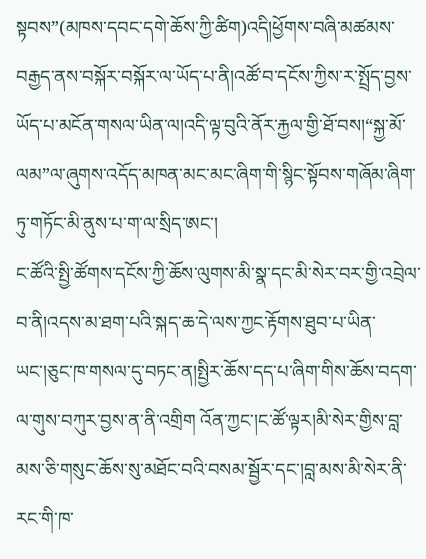སྟབས”(མཁས་དབང་དགེ་ཆོས་ཀྱི་ཚིག)འདི།ཕྱོགས་བཞི་མཚམས་བརྒྱད་ནས་བསྐོར་བསྐོར་ལ་ཡོད་པ་ནི།འཚོ་བ་དངོས་ཀྱིས་ར་སྤྲོད་བྱས་ཡོད་པ་མངོན་གསལ་ཡིན་ལ།འདི་ལྟ་བུའི་ནོར་རྐྱལ་གྱི་ཐོ་བས།“སྐྱ་མོ་ལམ”ལ་ཞུགས་འདོད་མཁན་མང་མང་ཞིག་གི་སྙིང་སྟོབས་གཞོམ་ཞིག་ཏུ་གཏོང་མི་ནུས་པ་ག་ལ་སྲིད་ཨང་།
ང་ཚོའི་སྤྱི་ཚོགས་དངོས་ཀྱི་ཆོས་ལུགས་མི་སྣ་དང་མི་སེར་བར་གྱི་འབྲེལ་བ་ནི།འདས་མ་ཐག་པའི་སྐད་ཆ་དེ་ལས་ཀྱང་རྟོགས་ཐུབ་པ་ཡིན་ཡང་།ཅུང་ཁ་གསལ་དུ་བཏང་ན།སྤྱིར་ཆོས་དད་པ་ཞིག་གིས་ཆོས་བདག་ལ་གུས་བཀུར་བྱས་ན་ནི་འགྲིག འོན་ཀྱང་།ང་ཚོ་ལྟར།མི་སེར་གྱིས་བླ་མས་ཅི་གསུང་ཆོས་སུ་མཐོང་བའི་བསམ་སྦྱོར་དང་།བླ་མས་མི་སེར་ནི་རང་གི་ཁ་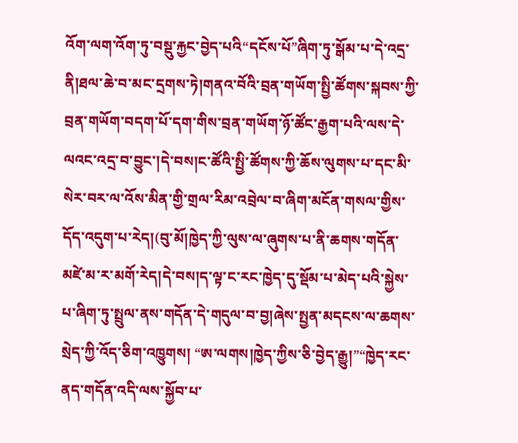འོག་ལག་འོག་ཏུ་བསྡུ་རྐྱང་བྱེད་པའི“དངོས་པོ”ཞིག་ཏུ་སྒོམ་པ་དེ་འདྲ་ནི།ཐལ་ཆེ་བ་མང་དྲགས་ཏེ།གནའ་བོའི་བྲན་གཡོག་སྤྱི་ཚོགས་སྐབས་ཀྱི་བྲན་གཡོག་བདག་པོ་དག་གིས་བྲན་གཡོག་ཉོ་ཚོང་རྒྱག་པའི་ལས་དེ་ལའང་འདྲ་བ་བྱུང་།དེ་བས།ང་ཚོའི་སྤྱི་ཚོགས་ཀྱི་ཆོས་ལུགས་པ་དང་མི་སེར་བར་ལ་འོས་མིན་གྱི་གྲལ་རིམ་འབྲེལ་བ་ཞིག་མངོན་གསལ་གྱིས་དོད་འདུག་པ་རེད།(བུ་མོ།ཁྱེད་ཀྱི་ལུས་ལ་ཞུགས་པ་ནི་ཆགས་གདོན་མཛེ་མ་ར་མགོ་རེད།དེ་བས།ད་ལྟ་ང་རང་ཁྱེད་དུ་སྡོམ་པ་མེད་པའི་སྐྱེས་པ་ཞིག་ཏུ་སྤྲུལ་ནས་གདོན་དེ་གདུལ་བ་བྱ།ཞེས་སྤྱན་མདངས་ལ་ཆགས་སྲེད་ཀྱི་འོད་ཅིག་འཁྱུགས། “ཨ་ལགས།ཁྱེད་ཀྱིས་ཅི་བྱེད་རྒྱུ།”“ཁྱེད་རང་ནད་གདོན་འདི་ལས་སྐྱོབ་པ་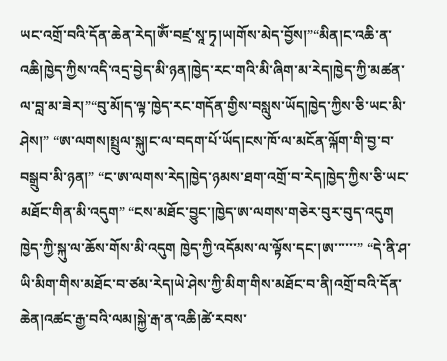ཡང་འགྲོ་བའི་དོན་ཆེན་རེད།ཨོཾ་བཛྲ་སཱ་ཏྭ།ཡ།གོས་མེད་བྱོས།”“མིན།ང་འཆི་ན་འཆི།ཁྱེད་ཀྱིས་འདི་འདྲ་བྱེད་མི་ཉན།ཁྱེད་རང་གའི་མི་ཞིག་མ་རེད།ཁྱེད་ཀྱི་མཚན་ལ་བླ་མ་ཟེར།”“བུ་མོ།ད་ལྟ་ཁྱེད་རང་གདོན་གྱིས་བསླུས་ཡོད།ཁྱེད་ཀྱིས་ཅི་ཡང་མི་ཤེས།” “ཨ་ལགས།སྤྲུལ་སྐུ།ང་ལ་བདག་པོ་ཡོད།ངས་ཁོ་ལ་མངོན་ལྐོག་གི་བྱ་བ་བསྒྲུབ་མི་ཉན།” “ང་ཨ་ལགས་རེད།ཁྱེད་ཉམས་ཐག་འགྲོ་བ་རེད།ཁྱེད་ཀྱིས་ཅི་ཡང་མཐོང་གིན་མི་འདུག” “ངས་མཐོང་བྱུང་།ཁྱེད་ཨ་ལགས་གཅེར་བུར་བུད་འདུག ཁྱེད་ཀྱི་སྐུ་ལ་ཆོས་གོས་མི་འདུག ཁྱེད་ཀྱི་འདོམས་ལ་ལྟོས་དང་།ཨ་་་་་་” “དེ་ནི་ཤ་ཡི་མིག་གིས་མཐོང་བ་ཙམ་རེད།ཡེ་ཤེས་ཀྱི་མིག་གིས་མཐོང་བ་ནི།འགྲོ་བའི་དོན་ཆེན།འཚང་རྒྱ་བའི་ལམ།སྐྱེ་རྒ་ན་འཆི།ཚེ་རབས་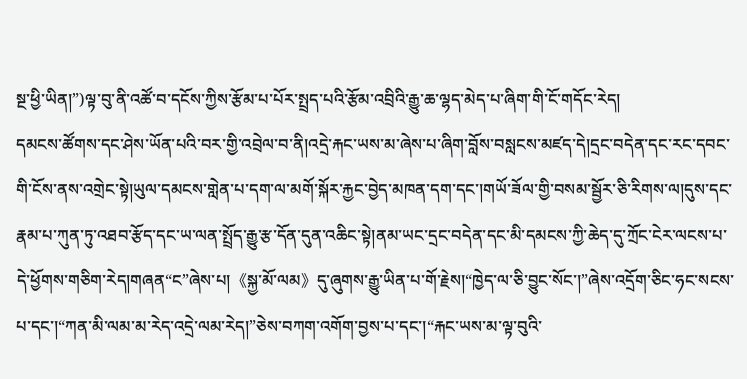སྔ་ཕྱི་ཡིན།”)ལྟ་བུ་ནི་འཚོ་བ་དངོས་ཀྱིས་རྩོམ་པ་པོར་སྤྲད་པའི་རྩོམ་འབྲིའི་རྒྱུ་ཆ་ལྷད་མེད་པ་ཞིག་གི་ངོ་གདོང་རེད།
དམངས་ཚོགས་དང་ཤེས་ཡོན་པའི་བར་གྱི་འབྲེལ་བ་ནི།འདྲེ་རྐང་ཡས་མ་ཞེས་པ་ཞིག་བློས་བསླངས་མཛད་དེ།དྲང་བདེན་དང་རང་དབང་གི་ངོས་ནས་འགྲེང་སྟེ།ཡུལ་དམངས་གླེན་པ་དག་ལ་མགོ་སྐོར་རྐྱང་བྱེད་མཁན་དག་དང་།གཡོ་ཟོལ་གྱི་བསམ་སྦྱོར་ཅི་རིགས་ལ།དུས་དང་རྣམ་པ་ཀུན་ཏུ་འཐབ་རྩོད་དང་ཡ་ལན་སྤྲོད་རྒྱུ་རྩ་དོན་དུན་འཆིང་སྟེ།ནམ་ཡང་དྲང་བདེན་དང་མི་དམངས་ཀྱི་ཆེད་དུ་ཀྲོང་ངེར་ལངས་པ་དེ་ཕྱོགས་གཅིག་རེད།གཞན“ང”ཞེས་པ།《སྐྱ་མོ་ལམ》དུ་ཞུགས་རྒྱུ་ཡིན་པ་གོ་རྗེས།“ཁྱེད་ལ་ཅི་བྱུང་སོང་།”ཞེས་འདྲོག་ཅིང་ཧང་སངས་པ་དང་།“ཀན་མི་ལམ་མ་རེད་འདྲེ་ལམ་རེད།”ཅེས་བཀག་འགོག་བྱས་པ་དང་།“རྐང་ཡས་མ་ལྟ་བུའི་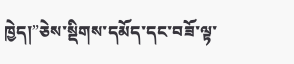ཁྱེད།”ཅེས་སྡིགས་དམོད་དང་བཟོ་ལྟ་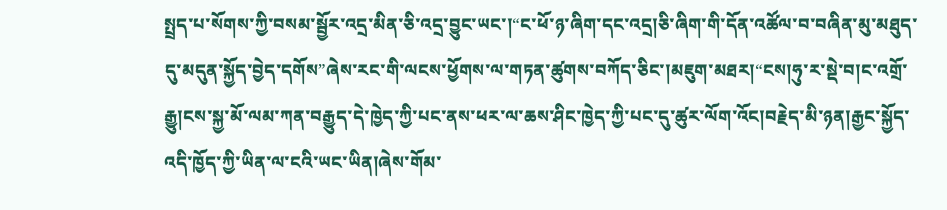སྤྲད་པ་སོགས་ཀྱི་བསམ་སྦྱོར་འདྲ་མིན་ཅི་འདྲ་བྱུང་ཡང་།“ང་ཕོ་ཉ་ཞིག་དང་འདྲ།ཅི་ཞིག་གི་དོན་འཚོལ་བ་བཞིན་མུ་མཐུད་དུ་མདུན་སྐྱོད་བྱེད་དགོས”ཞེས་རང་གི་ལངས་ཕྱོགས་ལ་གཏན་ཚུགས་བཀོད་ཅིང་།མཇུག་མཐར།“ངས།ཧུ་ར་སྡེ་བ།ང་འགྲོ་རྒྱུ།ངས་སྐྱ་མོ་ལམ་ཀན་བརྒྱུད་དེ་ཁྱེད་ཀྱི་པང་ནས་ཕར་ལ་ཆས་ཤིང་ཁྱེད་ཀྱི་པང་དུ་ཚུར་ལོག་འོང།བརྗེད་མི་ཉན།རྒྱང་སྐྱོད་འདི་ཁྱོད་ཀྱི་ཡིན་ལ་ངའི་ཡང་ཡིན།ཞེས་གོམ་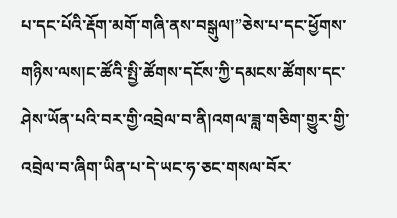པ་དང་པོའི་རྡོག་མགོ་གཞི་ནས་བསྒུལ།”ཅེས་པ་དང་ཕྱོགས་གཉིས་ལས།ང་ཚོའི་སྤྱི་ཚོགས་དངོས་ཀྱི་དམངས་ཚོགས་དང་ཤེས་ཡོན་པའི་བར་གྱི་འབྲེལ་བ་ནི།འགལ་ཟླ་གཅིག་གྱུར་གྱི་འབྲེལ་བ་ཞིག་ཡིན་པ་དེ་ཡང་ཧ་ཅང་གསལ་བོར་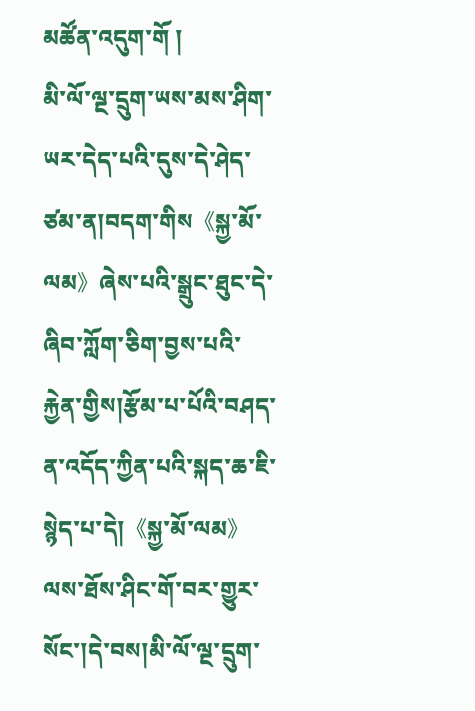མཚོན་འདུག་གོ །
མི་ལོ་ལྔ་དྲུག་ཡས་མས་ཤིག་ཡར་དེད་པའི་དུས་དེ་ཤེད་ཙམ་ན།བདག་གིས《སྐྱ་མོ་ལམ》ཞེས་པའི་སྒྲུང་ཐུང་དེ་ཞིབ་ཀློག་ཅིག་བྱས་པའི་རྐྱེན་གྱིས།རྩོམ་པ་པོའི་བཤད་ན་འདོད་ཀྱིན་པའི་སྐད་ཆ་ཇི་སྙེད་པ་དེ།《སྐྱ་མོ་ལམ》ལས་ཐོས་ཤིང་གོ་བར་གྱུར་སོང་།དེ་བས།མི་ལོ་ལྔ་དྲུག་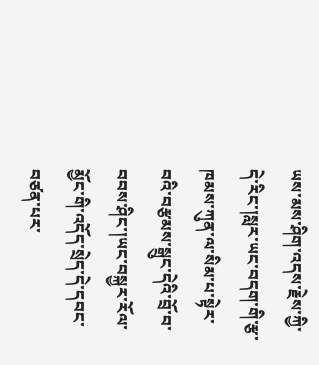ཡས་མས་ཤིག་འདས་རྗེས་ཀྱི་དེ་རིང་།སླར་ཡང་བདག་གི་རྩ་ཁམས་ཀུན་ལ་སིམ་པ་སྟེར་བའི་བརྩམས་སྒྲུང་དེའི་བྲོ་བ་བབས་ཤིང་།ཡང་བསྐྱར་རོལ་མྱོང་གི་འདོད་སྲེད་དེ་དབང་བཙན་པར་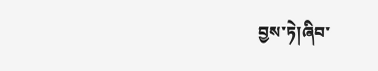བྱས་ཏེ།ཞིབ་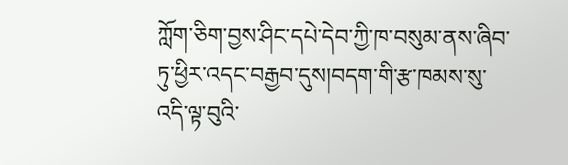ཀློག་ཅིག་བྱས་ཤིང་དཔེ་དེབ་ཀྱི་ཁ་བསུམ་ནས་ཞིབ་ཏུ་ཕྱིར་འདང་བརྒྱབ་དུས།བདག་གི་རྩ་ཁམས་སུ་འདི་ལྟ་བུའི་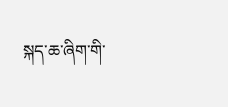སྐད་ཆ་ཞིག་གི་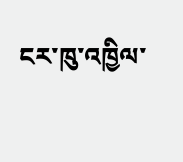ངར་ཁུ་འཁྱིལ་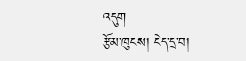འདུག
རྩོམ་ཁུངས། ངེད་དྲ་བ།